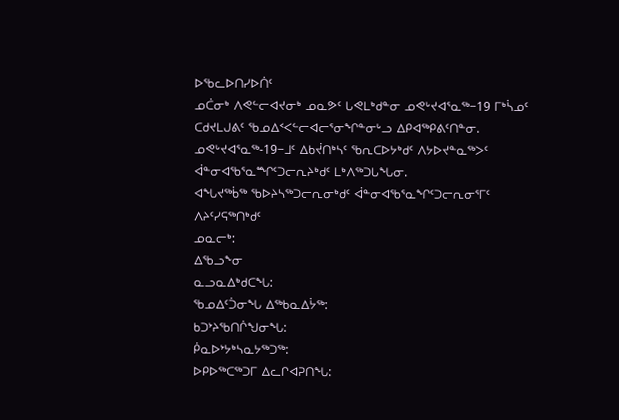ᐅᖃᓚᐅᑎᓯᐅᑏᑦ
ᓄᑖᓂᒃ ᐱᕙᓪᓕᐊᔪᓂᒃ ᓄᓇᕗᑦ ᒐᕙᒪᒃᑯᓐᓂ ᓄᕙᒡᔪᐊᕐᓇᖅ−19 ᒥᒃᓵᓄᑦ ᑕᑯᔪᒪᒍᕕᑦ ᖃᓄᐃᑉᐸᓪᓕᐊᓕᕐᓂᖏᓐᓂᒡᓗ ᐃᑭᐊᖅᑭᕕᑦᑎᓐᓂ. ᓄᕙᒡᔪᐊᕐᓇᖅ-19−ᒧᑦ ᐃᑲᔫᑎᒃᓴᑦ ᖃᕆᑕᐅᔭᒃᑯᑦ ᐱᔭᐅᔪᓐᓇᖅᐳᑦ ᐋᓐᓂᐊᖃᕐᓇᙱᑦᑐᓕᕆᔨᒃᑯᑦ ᒪᒃᐱᖅᑐᒐᖓᓂ.
ᐊᖓᔪᖅᑳᖅ ᖃᐅᔨᓴᖅᑐᓕᕆᓂᒃᑯᑦ ᐋᓐᓂᐊᖃᕐᓇᖏᑦᑐᓕᕆᓂᕐᒥᑦ ᐱᔨᑦᓯᕋᖅᑎᒃᑯᑦ
ᓄᓇᓕᒃ:
ᐃᖃᓗᖕᓂ
ᓇᓗᓇᐃᒃᑯᑕᖓ:
ᖃᓄᐃᑦᑑᓂᖓ ᐃᖅᑲᓇᐃᔮᖅ:
ᑲᑐᔾᔨᖃᑎᒌᖑᓂᖓ:
ᑮᓇᐅᔾᔭᒃᓴᓇᔭᖅᑐᖅ:
ᐅᑭᐅᖅᑕᖅᑐᒥ ᐃᓚᒋᐊᕈᑎᖓ: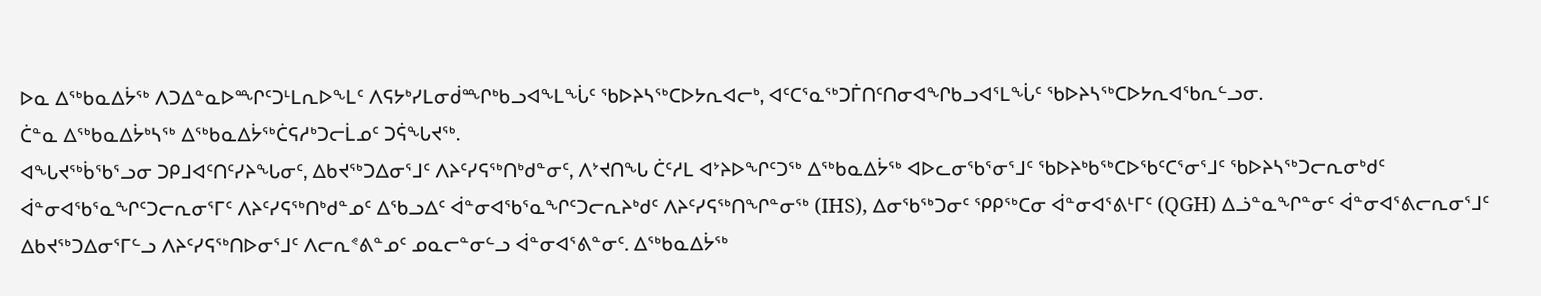ᐅᓇ ᐃᖅᑲᓇᐃᔮᖅ ᐱᑐᐃᓐᓇᐅᙱᑦᑐᒻᒪᕆᐅᖕᒪᑦ ᐱᕋᔭᒃᓯᒪᓂᑰᙱᒃᑲᓗᐊᖕᒪᖔᑦ ᖃᐅᔨᓴᖅᑕᐅᔭᕆᐊᓕᒃ, ᐊᑦᑕᕐᓇᖅᑐᒦᑎᑦᑎᓂᐊᖏᑲᓗᐊᕐᒪᖔᑦ ᖃᐅᔨᓴᖅᑕᐅᔭᕆᐊᖃᕆᓪᓗᓂ.
ᑖᓐᓇ ᐃᖅᑲᓇᐃᔮᒃᓴᖅ ᐃᖅᑲᓇᐃᔮᖅᑖᕋᓱᒃᑐᓕᒫᓄᑦ ᑐᕌᖓᔪᖅ.
ᐊᖓᔪᖅᑳᖃᕐᓗᓂ ᑐᑭᒧᐊᑦᑎᑦᓯᔨᖓᓂᑦ, ᐃᑲᔪᖅᑐᐃᓂᕐᒧᑦ ᐱᔨᑦᓯᕋᖅᑎᒃᑯᓐᓂᑦ, ᐱᔾᔪᑎᖓ ᑖᑦᓱᒪ ᐊᔾᔨᐅᖏᑦᑐᖅ ᐃᖅᑲᓇᐃᔮᖅ ᐊᐅᓚᓂᖃᕐᓂᕐᒧᑦ ᖃᐅᔨᒃᑲᖅᑕᐅᖃᑦᑕᕐᓂᕐᒧᑦ ᖃᐅᔨᓴᖅᑐᓕᕆᓂᒃᑯᑦ ᐋᓐᓂᐊᖃᕐᓇᖏᑦᑐᓕᕆᓂᕐᒥᑦ ᐱᔨᑦᓯᕋᖅᑎᒃᑯᓐᓄᑦ ᐃᖃᓗᐃᑦ ᐋᓐᓂᐊᖃᕐᓇᖏᑦᑐᓕᕆᔨᒃᑯᑦ ᐱᔨᑦᓯᕋᖅᑎᖏᓐᓂᖅ (IHS), ᐃᓂᖃᖅᑐᓂᑦ ᕿᑭᖅᑕᓂ ᐋᓐᓂᐊᕐᕕᒻᒥᑦ (QGH) ᐃᓘᓐᓇᖏᓐᓂᑦ ᐋᓐᓂᐊᕐᕕᓕᕆᓂᕐᒧᑦ ᐃᑲᔪᖅᑐᐃᓂᕐᒥᓪᓗ ᐱᔨᑦᓯᕋᖅᑎᐅᓂᕐᒧᑦ ᐱᓕᕆᕝᕕᓐᓄᑦ ᓄᓇᓕᓐᓂᓪᓗ ᐋᓐᓂᐊᕐᕕᓐᓂᑦ. ᐃᖅᑲᓇᐃᔮᖅ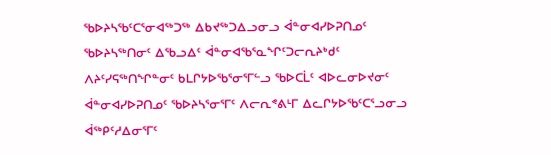ᖃᐅᔨᓴᖃᑦᑕᕐᓂᐊᖅᑐᖅ ᐃᑲᔪᖅᑐᐃᓗᓂᓗ ᐋᓐᓂᐊᓯᐅᕈᑎᓄᑦ ᖃᐅᔨᓴᖅᑎᓂᑦ ᐃᖃᓗᐃᑦ ᐋᓐᓂᐊᖃᕐᓇᖏᑦᑐᓕᕆᔨᒃᑯᑦ ᐱᔨᑦᓯᕋᖅᑎᖏᓐᓂᑦ ᑲᒪᒋᔭᐅᖃᕐᓂᕐᒥᓪᓗ ᖃᐅᑕᒫᑦ ᐊᐅᓚᓂᐅᔪᓂᑦ ᐋᓐᓂᐊᓯᐅᕈᑎᓄᑦ ᖃᐅᔨᓴᕐᓂᕐᒥᑦ ᐱᓕᕆᕝᕕᒻᒥ ᐃᓚᒋᔭᐅᖃᑦᑕᕐᓗᓂᓗ ᐋᖅᑭᑦᓱᐃᓂᕐᒥᑦ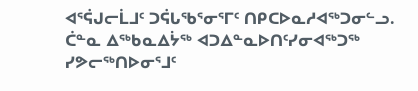ᐊᕐᕌᒍᓕᒫᒧᑦ ᑐᕌᒐᖃᕐᓂᕐᒥᑦ ᑎᑭᑕᐅᓇᓱᐊᖅᑐᓂᓪᓗ.
ᑖᓐᓇ ᐃᖅᑲᓇᐃᔮᖅ ᐊᑐᐃᓐᓇᐅᑎᑦᓯᓂᐊᖅᑐᖅ ᓯᕗᓕᖅᑎᐅᓂᕐᒧᑦ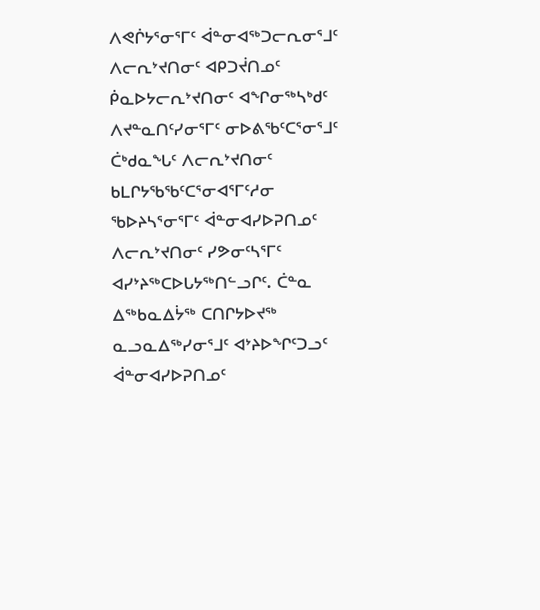ᐱᕙᒌᔭᕐᓂᕐᒥᑦ ᐋᓐᓂᐊᖅᑐᓕᕆᓂᕐᒧᑦ ᐱᓕᕆᔾᔪᑎᓂᑦ ᐊᑭᑐᔫᑎᓄᑦ ᑮᓇᐅᔭᓕᕆᔾᔪᑎᓂᑦ ᐊᖏᓂᖅᓴᒃᑯᑦ ᐱᔪᓐᓇᑎᑦᓯᓂᕐᒥᑦ ᓂᐅᕕᖃᑦᑕᕐᓂᕐᒧᑦ ᑖᒃᑯᓇᖓᑦ ᐱᓕᕆᔾᔪᑎᓂᑦ ᑲᒪᒋᔭᖃᖃᑦᑕᕐᓂᐊᕐᒥᑦᓱᓂ ᖃᐅᔨᓴᕐᓂᕐᒥᑦ ᐋᓐᓂᐊᓯᐅᕈᑎᓄᑦ ᐱᓕᕆᔾᔪᑎᓂᑦ ᓯᕗᓂᑦᓴᕐᒥᑦ ᐊᓯᔾᔨᖅᑕᐅᒐᔭᖅᑎᓪᓗᒋᑦ. ᑖᓐᓇ ᐃᖅᑲᓇᐃᔮᖅ ᑕᑎᒋᔭᐅᔪᖅ ᓇᓗᓇᐃᖅᓯᓂᕐᒧᑦ ᐊᔾᔨᐅᖏᑦᑐᓗᑦ ᐋᓐᓂᐊᓯᐅᕈᑎᓄᑦ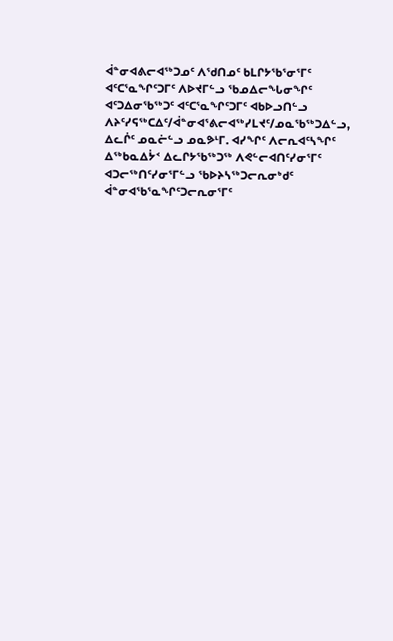ᐋᓐᓂᐊᕕᓕᐊᖅᑐᓄᑦ ᐱᖁᑎᓄᑦ ᑲᒪᒋᔭᖃᕐᓂᕐᒥᑦ ᐊᑦᑕᕐᓇᖏᑦᑐᒥᑦ ᐱᐅᔪᒥᓪᓗ ᖃᓄᐃᓕᖓᓂᖏᑦ ᐊᑦᑐᐃᓂᖃᖅᑐᑦ ᐊᑦᑕᕐᓇᖏᑦᑐᒥᑦ ᐊᑲᐅᓗᑎᓪᓗ ᐱᔨᑦᓯᕋᖅᑕᐃᑦ/ᐋᓐᓂᐊᕐᕕᓕᐊᖅᓯᒪᔪᑦ/ᓄᓇᖃᖅᑐᐃᓪᓗ, ᐃᓚᒌᑦ ᓄᓇᓖᓪᓗ ᓄᓇᕗᒻᒥ. ᐊᓯᖏᑦ ᐱᓕᕆᐊᑦᓴᖏᑦ ᐃᖅᑲᓇᐃᔮᑉ ᐃᓚᒋᔭᖃᖅᑐᖅ ᐱᕙᓪᓕᐊᑎᑦᓯᓂᕐᒥᑦ ᐊᑐᓕᖅᑎᑦᓯᓂᕐᒥᓪᓗ ᖃᐅᔨᓴᖅᑐᓕᕆᓂᒃᑯᑦ ᐋᓐᓂᐊᖃᕐᓇᖏᑦᑐᓕᕆᓂᕐᒥᑦ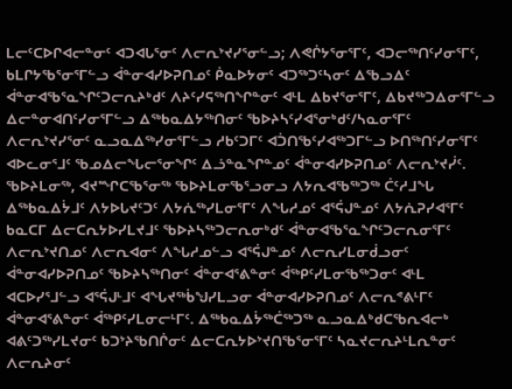ᒪᓕᑦᑕᐅᒋᐊᓕᓐᓂᑦ ᐊᑐᐊᒐᕐᓂᑦ ᐱᓕᕆᔾᔪᓯᕐᓂᓪᓗ; ᐱᕙᒌᔭᕐᓂᕐᒥᑦ, ᐊᑐᓕᖅᑎᑦᓯᓂᕐᒥᑦ, ᑲᒪᒋᔭᖃᕐᓂᕐᒥᓪᓗ ᐋᓐᓂᐊᓯᐅᕈᑎᓄᑦ ᑮᓇᐅᔭᓂᑦ ᐊᑐᖅᑐᑦᓴᓂᑦ ᐃᖃᓗᐃᑦ ᐋᓐᓂᐊᖃᕐᓇᖏᑦᑐᓕᕆᔨᒃᑯᑦ ᐱᔨᑦᓯᕋᖅᑎᖏᓐᓂᑦ ᐊᒻᒪ ᐃᑲᔪᕐᓂᕐᒥᑦ, ᐃᑲᔪᖅᑐᐃᓂᕐᒥᓪᓗ ᐃᓕᓐᓂᐊᑎᑦᓯᓂᕐᒥᓪᓗ ᐃᖅᑲᓇᐃᔭᖅᑎᓂᑦ ᖃᐅᔨᓴᑦᓯᐊᕐᓂᒃᑯᑦ/ᓴᓇᓂᕐᒥᑦ ᐱᓕᕆᔾᔪᓯᕐᓂᑦ ᓇᓗᓇᐃᖅᓯᓂᕐᒥᓪᓗ ᓱᑲᑦᑐᒥᑦ ᐊᑑᑎᖃᑦᓯᐊᖅᑐᒥᓪᓗ ᐅᑎᖅᑎᑦᓯᓂᕐᒥᑦ ᐊᐅᓚᓂᕐᒧᑦ ᖃᓄᐃᓕᖓᓕᕐᓂᖏᑦ ᐃᓘᓐᓇᖏᓐᓄᑦ ᐋᓐᓂᐊᓯᐅᕈᑎᓄᑦ ᐱᓕᕆᔾᔪᓰᑦ.
ᖃᐅᔨᒪᓂᖅ, ᐊᔪᙱᑕᖃᕐᓂᖅ ᖃᐅᔨᒪᓂᖃᕐᓗᓂᓗ ᐱᔭᕆᐊᖃᖅᑐᖅ ᑖᑦᓱᒧᖓ ᐃᖅᑲᓇᐃᔮᒧᑦ ᐱᔭᐅᒐᔪᑦᑐᑦ ᐱᔭᕇᖅᓯᒪᓂᕐᒥᑦ ᐱᖓᓱᓄᑦ ᐊᕐᕌᒍᓐᓄᑦ ᐱᔭᕇᕈᓯᐊᕐᒥᑦ ᑲᓇᑕᒥ ᐃᓕᑕᕆᔭᐅᓯᒪᔪᒧᑦ ᖃᐅᔨᓴᖅᑐᓕᕆᓂᒃᑯᑦ ᐋᓐᓂᐊᖃᕐᓇᖏᑦᑐᓕᕆᓂᕐᒥᑦ ᐱᓕᕆᔾᔪᑎᓄᑦ ᐱᓕᕆᐊᓂᑦ ᐱᖓᓱᓄᓪᓗ ᐊᕐᕌᒍᓐᓄᑦ ᐱᓕᕆᓯᒪᓂᑰᓗᓂᑦ ᐋᓐᓂᐊᓯᐅᕈᑎᓄᑦ ᖃᐅᔨᓴᖅᑎᓂᑦ ᐋᓐᓂᐊᕐᕕᓐᓂᑦ ᐋᖅᑭᑦᓯᒪᓂᖃᖅᑐᓂᑦ ᐊᒻᒪ ᐊᑕᐅᓯᕐᒧᓪᓗ ᐊᕐᕌᒍᒻᒧᑦ ᐊᖓᔪᖅᑳᖑᓯᒪᓗᓂ ᐋᓐᓂᐊᓯᐅᕈᑎᓄᑦ ᐱᓕᕆᕝᕕᒻᒥᑦ ᐋᓐᓂᐊᕐᕕᓐᓂᑦ ᐋᖅᑭᑦᓯᒪᓂᓕᒻᒥᑦ. ᐃᖅᑲᓇᐃᔮᖅᑖᖅᑐᖅ ᓇᓗᓇᐃᒃᑯᑕᖃᕆᐊᓕᒃ ᐊᕕᑦᑐᖅᓯᒪᔪᓂᑦ ᑲᑐᔾᔨᖃᑎᒌᓂᑦ ᐃᓕᑕᕆᔭᐅᔾᔪᑎᖃᕐᓂᕐᒥᑦ ᓴᓇᔪᓕᕆᔨᒻᒪᕆᓐᓂᑦ ᐱᓕᕆᔨᓂᑦ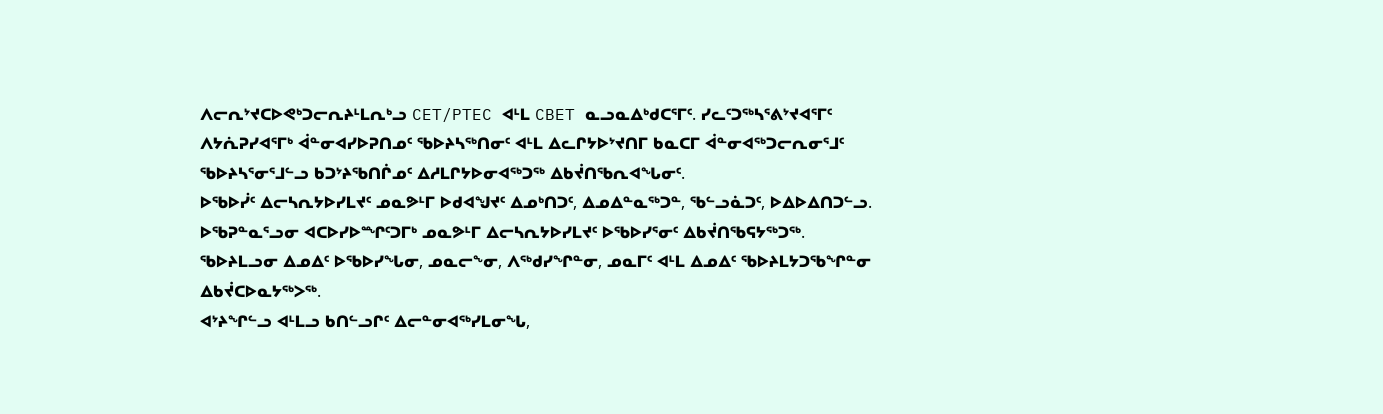ᐱᓕᕆᔾᔪᑕᐅᕙᒃᑐᓕᕆᔨᒻᒪᕆᒃᓗ CET/PTEC ᐊᒻᒪ CBET ᓇᓗᓇᐃᒃᑯᑕᕐᒥᑦ. ᓯᓚᑦᑐᖅᓴᕐᕕᔾᔪᐊᕐᒥᑦ ᐱᔭᕇᕈᓯᐊᕐᒥᒃ ᐋᓐᓂᐊᓯᐅᕈᑎᓄᑦ ᖃᐅᔨᓴᖅᑎᓂᑦ ᐊᒻᒪ ᐃᓚᒋᔭᐅᔾᔪᑎᒥ ᑲᓇᑕᒥ ᐋᓐᓂᐊᖅᑐᓕᕆᓂᕐᒧᑦ ᖃᐅᔨᓴᕐᓂᕐᒧᓪᓗ ᑲᑐᔾᔨᖃᑎᒌᓄᑦ ᐃᓱᒪᒋᔭᐅᓂᐊᖅᑐᖅ ᐃᑲᔫᑎᖃᕆᐊᖓᓂᑦ.
ᐅᖃᐅᓰᑦ ᐃᓕᓴᕆᔭᐅᓯᒪᔪᑦ ᓄᓇᕗᒻᒥ ᐅᑯᐊᖑᔪᑦ ᐃᓄᒃᑎᑐᑦ, ᐃᓄᐃᓐᓇᖅᑐᓐ, ᖃᓪᓗᓈᑐᑦ, ᐅᐃᐅᐃᑎᑐᓪᓗ. ᐅᖃᕈᓐᓇᕐᓗᓂ ᐊᑕᐅᓯᐅᙱᑦᑐᒥᒃ ᓄᓇᕗᒻᒥ ᐃᓕᓴᕆᔭᐅᓯᒪᔪᑦ ᐅᖃᐅᓯᕐᓂᑦ ᐃᑲᔫᑎᖃᕋᔭᖅᑐᖅ.  ᖃᐅᔨᒪᓗᓂ ᐃᓄᐃᑦ ᐅᖃᐅᓯᖓᓂ, ᓄᓇᓕᖕᓂ, ᐱᖅᑯᓯᖏᓐᓂ, ᓄᓇᒥᑦ ᐊᒻᒪ ᐃᓄᐃᑦ ᖃᐅᔨᒪᔭᑐᖃᖏᓐᓂ ᐃᑲᔫᑕᐅᓇᔭᖅᐳᖅ.
ᐊᔾᔨᖏᓪᓗ ᐊᒻᒪᓗ ᑲᑎᓪᓗᒋᑦ ᐃᓕᓐᓂᐊᖅᓯᒪᓂᖓ,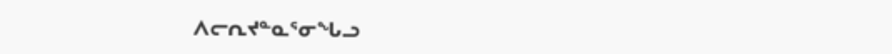ᐱᓕᕆᔪᓐᓇᕐᓂᖓᓗ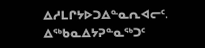ᐃᓱᒪᒋᔭᐅᑐᐃᓐᓇᕆᐊᓕᑦ.
ᐃᖅᑲᓇᐃᔭᕈᓐᓇᖅᑐᑦ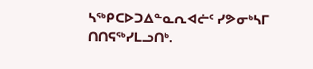ᓴᖅᑭᑕᐅᑐᐃᓐᓇᕆᐊᓖᑦ ᓯᕗᓂᒃᓴᒥ ᑎᑎᕋᖅᓯᒪᓗᑎᒃ.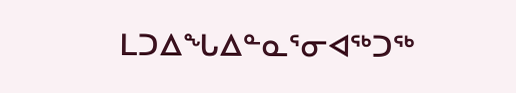ᒪᑐᐃᖓᐃᓐᓇᕐᓂᐊᖅᑐᖅ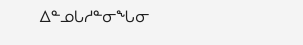ᐃᓐᓄᒐᓱᓐᓂᖓᓂ